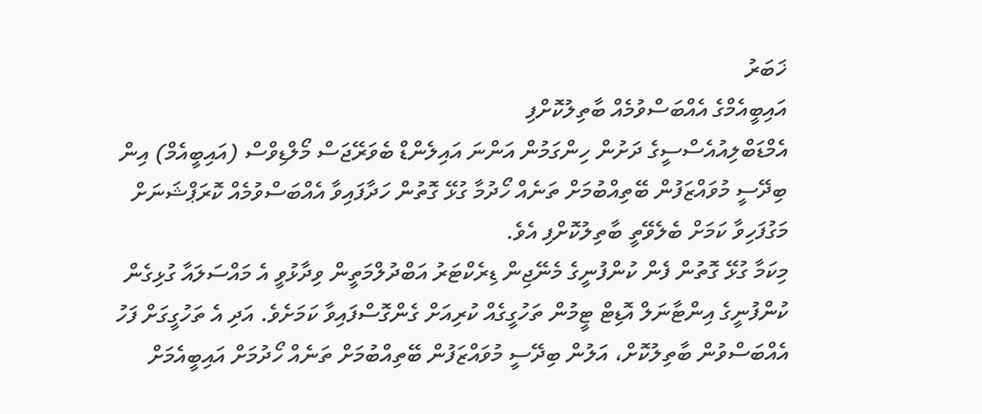ޚަބަރު
އައިބީއެމްގެ އެއްބަސްވުމެއް ބާތިލުކޮށްފި
އެމްޑަބްލިއުއެސްސީގެ ދަށުން ހިންގަމުން އަންނަ އައިލެންޑް ބެވަރޭޖަސް މޯލްޑިވްސް (އައިބީއެމް) އިން ބިދޭސީ މުވައްޒަފުން ބޭތިއްބުމަށް ތަނެއް ހޯދުމާ ގުޅޭ ގޮތުން ހަދާފައިވާ އެއްބަސްވުމެއް ކޮރަޕްޝަނަށް މަގުފަހިވާ ކަމަށް ބެލެވޭތީ ބާތިލުކޮށްފި އެވެ.
މިކަމާ ގުޅޭ ގޮތުން ފެން ކުންފުނީގެ މެނޭޖިން ޑިރެކްޓަރު އަބްދުލްމަތީން ވިދާޅުވީ އެ މައްސަލައާ ގުޅިގެން ކުންފުނީގެ އިންޓާނަލް އޮޑިޓް ޓީމުން ތަހުގީގެއް ކުރިއަށް ގެންގޮސްފައިވާ ކަމަށެވެ. އަދި އެ ތަހުގީގަށް ފަހު އެއްބަސްވުން ބާތިލުކޮށް، އަލުން ބިދޭސީ މުވައްޒަފުން ބޭތިއްބުމަށް ތަނެއް ހޯދުމަށް އައިބީއެމަށް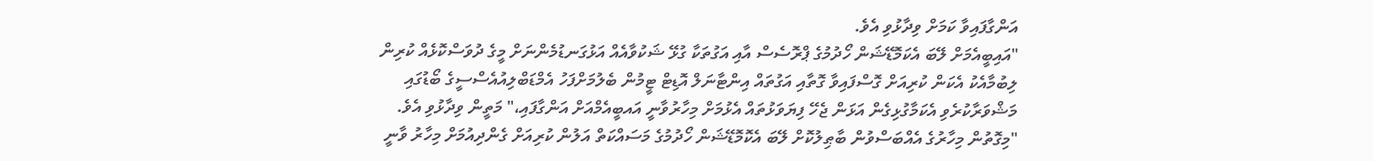އަންގާފައިވާ ކަމަށް ވިދާޅުވި އެވެ.
"އައިބީއެމަށް ލޭބަ އެކަމޮޑޭޝަން ހޯދުމުގެ ޕްރޮސެސް އާއި އަގުތަކާ ގުޅޭ ޝަކުވާއެއް އަޅުގަނޑުމެންނަށް މީގެ ދުވަސްކޮޅެއް ކުރިން ލިބުމާއެކު އެކަން ކުރިއަށް ގޮސްފައިވާ ގޮތާއި އަގުތައް އިންޓާނަލް އޮޑިޓް ޓީމުން ބެލުމަށްފަހު އެމްޑަބްލިއުއެސްސީގެ ބޯޑުގައި މަޝްވަރާކުރެވި އެކަމާގުޅިގެން އަޅަން ޖެހޭ ފިޔަވަޅުތައް އެޅުމަށް މިހާރުވާނީ އައބީއެމްއަށް އަންގާފައި،" މަތީން ވިދާޅުވި އެވެ. "މިގޮތުން މިހާރުގެ އެއްބަސްވުން ބާޠިލުކޮށް ލޭބަ އެކޮމޮޑޭޝަން ހޯދުމުގެ މަސައްކަތް އަލުން ކުރިއަށް ގެންދިއުމަށް މިހާރު ވާނީ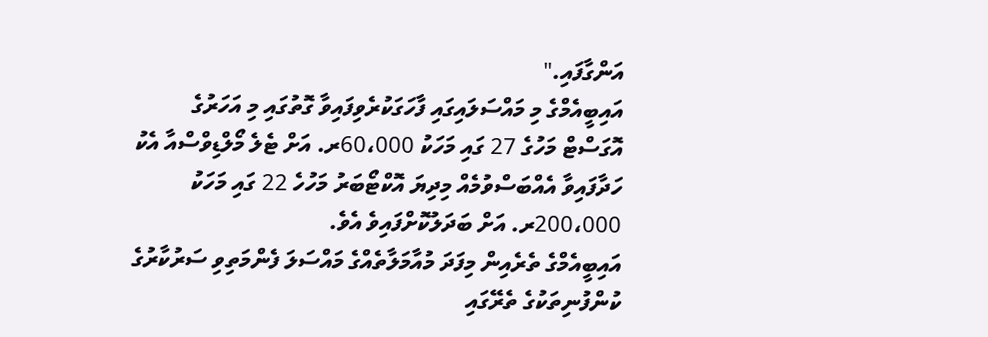އަންގާފައި."
އައިބީއެމްގެ މި މައްސަލައިގައި ފާހަގަކުރެވިފައިވާ ގޮތުގައި މި އަހަރުގެ އޮގަސްޓް މަހުގެ 27 ގައި މަހަކު 60،000ރ. އަށް ޓެލެ މޯލްޑިވްސްއާ އެކު ހަދާފައިވާ އެއްބަސްވުމެއް މިދިޔަ އޮކްޓޯބަރު މަހުހެ 22 ގައި މަހަކު 200،000ރ. އަށް ބަދަލުކޮށްފައިވެ އެވެ.
އައިބީއެމްގެ ތެރެއިން މިފަދަ މުއާމަލާތެއްގެ މައްސަލަ ފެންމަތިވި ސަރުކާރުގެ ކުންފުނިތަކުގެ ތެރޭގައި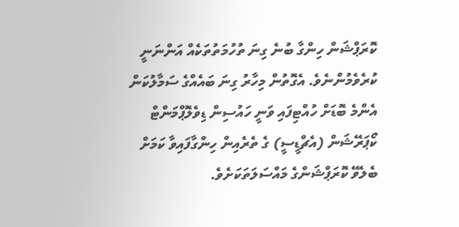ކޮރަޕްޝަން ހިންގާ ބުނެ ގިނަ ތުހުމަތުތަކެއް އަންނަނީ ކުރެވެމުންނެވެ. އެގޮތުން މިހާރު ގިނަ ބައެއްގެ ސަމާލުކަން އެންމެ ބޮޑަށް ހުއްޓިފައި ވަނީ ހައުސިން ޑިވެލޮޕްމަންޓް ކޯޕަރޭޝަން (އެޗްޑީސީ) ގެ ތެރެއިން ހިންގާފައިވާ ކަމަށް ބެލެވޭ ކޮރަޕްޝަންގެ މައްސަލަތަކަށެވެ.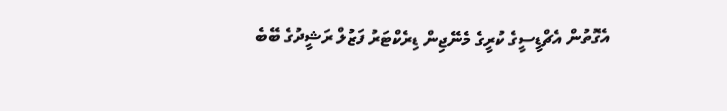އެގޮތުން އެޗްޑީސީގެ ކުރީގެ މެނޭޖިން ޑިރެކްޓަރު ފަޒުލް ރަޝީދުގެ ބޭބެ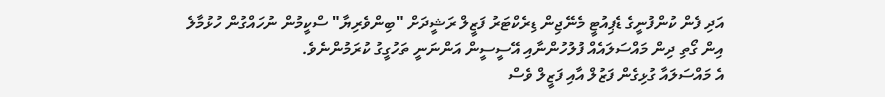އަދި ފެން ކުންފުނީގެ ޑެޕިއުޓީ މެނޭޖިން ޑިރެކްޓަރު ފަޒީލް ރަޝީދަށް "ބިންވެރިޔާ" ސްކީމުން ނުހައްގުން ހުޅުމާލެ އިން ގޯތި ދިން މައްސަލައެއް ފުލުހުންނާއި އޭސީސީން އަންނަނީ ތަހުގީގު ކުރަމުންނެވެ.
އެ މައްސަލައާ ގުޅިގެން ފަޒުލް އާއި ފަޒީލް ވެސް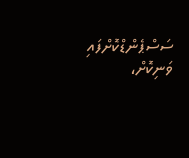ސަސްޕެންޑްކޮށްފައި ވަނިކޮށް،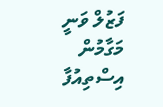ފަޒުލް ވަނީ މަގާމުން އިސްތިއުފާ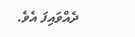ދެއްވައިފަ އެވެ.